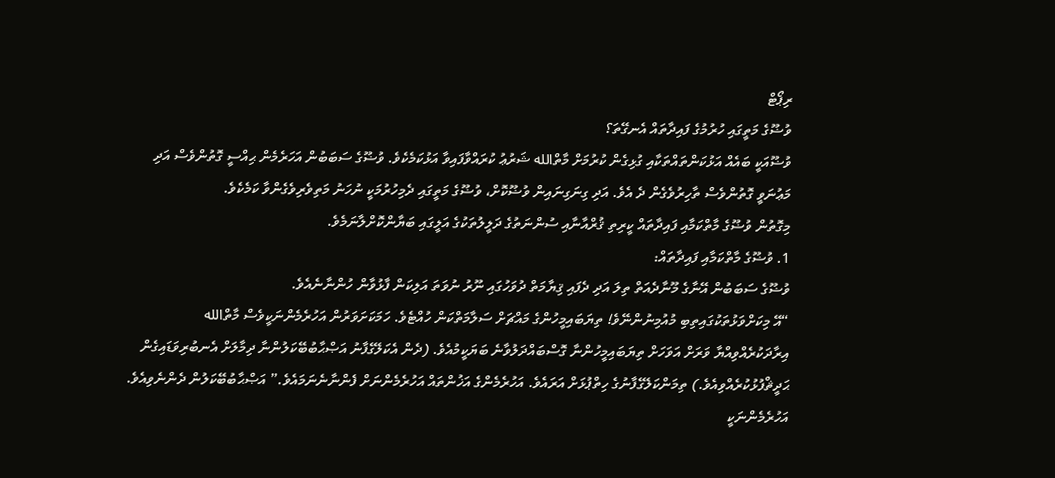ރިޕޯޓް
ވުޟޫގެ މަތީގައި ހުރުމުގެ ފައިދާތައް އެނގޭތަ؟
ވުޟޫއަކީ ބައެއް އަޅުކަންތައްތަކާއި ގުޅިގެން ކުރުމަށް މާތްالله ޝަރުޢު ކުރައްވާފައިވާ އަޅުކަމެކެވެ. ވުޟޫގެ ސަބަބުން އަހަރެމެން ޙިއްސީ ގޮތުންވެސް އަދި މަޢުނަވީ ގޮތުންވެސް ތާހިރުވެގެން ދެ އެވެ. އަދި ގިނަގިނައިން ވުޟޫކޮށް، ވުޟޫގެ މަތީގައި ދެމިހުރުމަކީ ނުހަނު މަތިވެރިވެގެންވާ ކަމެކެވެ.
މިގޮތުން ވުޟޫގެ މާތްކަމާއި ފައިދާތައް ކީރިތި ޤުރްއާނާއި ސުންނަތުގެ ދަލީލުތަކުގެ އަލީގައި ބަޔާންކޮށްލާނަމެވެ.
1. ވުޟޫގެ މާތްކަމާއި ފައިދާތައް:
ވުޟޫގެ ސަބަބުން އޭނާގެ މޫނާދެއަތް ތިލަ އަދި ދެފައި ޤިޔާމަތް ދުވަހުގައި ނޫރު ނުވަތަ އަލިކަން ފާޅުވާން ހުންނާނެއެވެ.
“އޭ މިކަށްވަޅުތަކުގައިތިބި މުއުމިނުންނޭވެ! ތިޔަބައިމީހުންގެ މައްޗަށް ސަލާމަތްކަން ހުއްޓެވެ. ހަމަކަށަވަރުން އަހުރެމެންނަކީވެސް މާތްالله އިރާދަކުރެއްވިއްޔާ ވަރަށް އަވަހަށް ތިޔަބައިމީހުންނާ ގޮސްބައްދަލުވާނެ ބަޔަކީމުއެވެ. (ދެން އެކަލޭގެފާނު އަޞްޙާބުބޭކަލުންނާ ދިމާލަށް އެނބުރިވަޑައިގެން ޙަދީޘްފުޅުކުރެއްވިއެވެ.) ތިމަންކަލޭގެފާނުގެ ހިތްޕުޅަށް އަރައެވެ. އަހުރެމެންގެ އަޚުންތައް އަހުރެމެންނަށް ފެންނާނެނަމައެވެ.” އަޞްޙާބުބޭކަލުން ދެންނެވިއެވެ. އަހުރެމެންނަކީ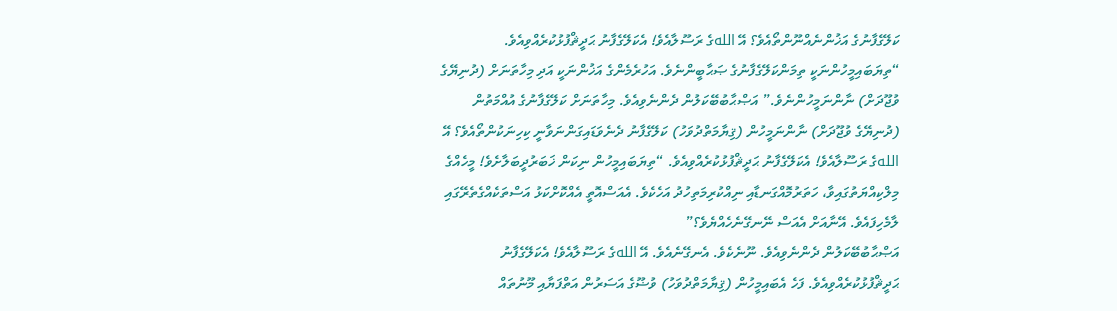ކަލޭގެފާނުގެ އަޚުންނެއްނޫންތޯއެވެ؟ އޭ اللهގެ ރަސޫލާއެވެ! އެކަލޭގެފާނު ޙަދީޘްފުޅުކުރެއްވިއެވެ. “ތިޔަބައިމީހުންނަކީ ތިމަންކަލޭގެފާނުގެ ޞަޙާބީންނެވެ. އަހުރެމެންގެ އަޚުންނަކީ އަދި މިހާތަނަށް (ދުނިޔޭގެ ވުޖޫދަށް) ނާންނަމީހުންނެވެ.” އަޞްޙާބުބޭކަލުން ދެންނެވިއެވެ. މިހާތަނަށް ކަލޭގެފާނުގެ އުއްމަތުން (ދުނިޔޭގެ ވުޖޫދަށް) ނާންނަމީހުން (ޤިޔާމަތްދުވަހު) ކަލޭގެފާނު ދެނެވަޑައިގަންނަވާނީ ކިހިނަކުންތޯއެވެ؟ އޭ اللهގެ ރަސޫލާއެވެ! އެކަލޭގެފާނު ޙަދީޘްފުޅުކުރެއްވިއެވެ. “ތިޔަބައިމީހުން ނިކަން ޚަބަރުދީބަލާށެވެ! މީހެއްގެ މިލްކިއްޔަތުގައިވާ، ހަތަރުމޮއްގަނޑާއި ނިއްކުރިމަތިހުދު އަހެކެވެ. އެއަސްއޮތީ އެއްކޮށްކަޅު އަސްތަކެއްގެތެރޭގައި ލާމެހިފައެވެ. އޭނާއަށް އެއަސް ނޭނގޭނެހެއްޔެވެ؟”
އަޞްޙާބުބޭކަލުން ދެންނެވިއެވެ. ނޫނެކެވެ. އެނގޭނެއެވެ. އޭ اللهގެ ރަސޫލާއެވެ! އެކަލޭގެފާނު ޙަދީޘްފުޅުކުރެއްވިއެވެ. ފަހެ އެބައިމީހުން (ޤިޔާމަތްދުވަހު) ވުޟޫގެ އަސަރުން އަތްފަޔާއި މޫނުތައް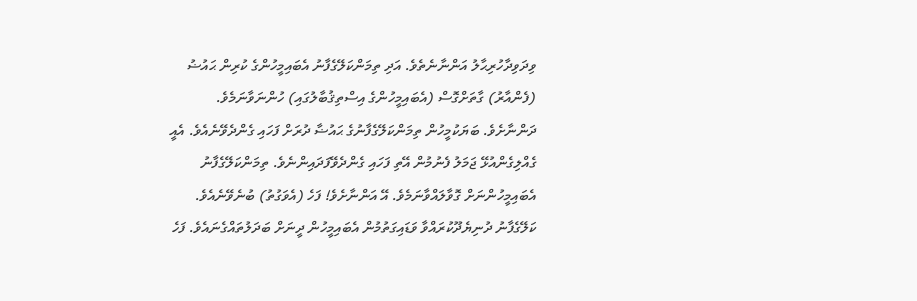ވިދަވިދާހުރިޙާލު އަންނާނެތެވެ. އަދި ތިމަންކަލޭގެފާނު އެބައިމީހުންގެ ކުރިން ޙައުޟު (ފެންއާރު) ގާތަށްގޮސް (އެބައިމީހުންގެ އިސްތިޤުބާލުގައި) ހުންނަވާނަމެވެ.
ދަންނާށެވެ. ބަޔަކުމީހުން ތިމަންކަލޭގެފާނުގެ ޙައުޟާ ދުރަށް ފަހައި ގެންދެވޭނެއެވެ. އެއީ ގެއްލިގެންއުޅޭ ޖަމަލު ފެނުމުން އޭތި ފަހައި ގެންދެވޭފަދައިންނެވެ. ތިމަންކަލޭގެފާނު އެބައިމީހުންނަށް ގޮވާލައްވާނަމެވެ. އޭ އަންނާށެވެ! ފަހެ (އެވަގުތު) ބުނެވޭނެއެވެ. ކަލޭގެފާނު ދުނިޔެދޫކުރައްވާ ވަޑައިގަތުމުން އެބައިމީހުން ދީނަށް ބަދަލުތައްގެނައެވެ. ފަހެ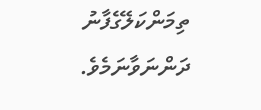ތިމަންކަލޭގެފާނު ދަންނަވާނަމެވެ.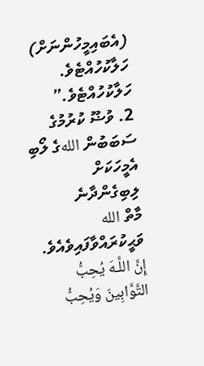(އެބައިމީހުންނަށް) ހަލާކުހުއްޓެވެ. ހަލާކުހުއްޓެވެ.”
2. ވުޟޫ ކުރުމުގެ ސަބަބުން اللهގެ ލޯބި އެމީހަކަށް ލިބިގެންދާނެ
މާތް الله ވަޙީކުރައްވާފައިވެއެވެ. إِنَّ اللَّـهَ يُحِبُّ التَّوَّابِينَ وَيُحِبُّ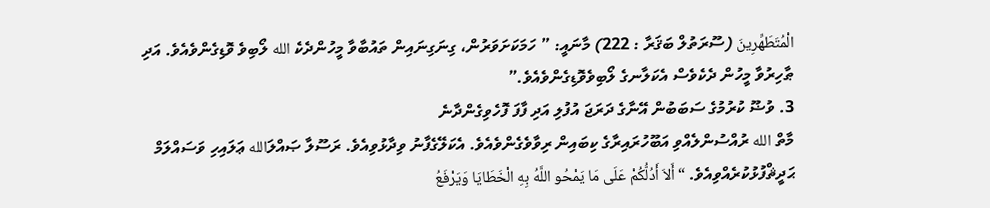الْمُتَطَهِّرِينَ (ސޫރަތުލް ބަޤަރާ : 222) މާނައީ: ” ހަމަކަށަވަރުން، ގިނަގިނައިން ތައުބާވާ މީހުންދެކެ الله ލޯބިވެ ވޮޑިގެންވެއެވެ. އަދި ޠާހިރުވާ މީހުން ދެކެވެސް އެކަލާނގެ ލޯބިވެވޮޑިގެންވެއެވެ.”
3. ވުޟޫ ކުރުމުގެ ސަބަބުން އޭނާގެ ދަރަޖަ އުފުލި އަދި ފާފަ ފޮހެވިގެންދާނެ
މާތް الله ރުއްސުންލެއްވި އަބޫހުރައިރާގެ ކިބައިން ރިވާވެގެންވެއެވެ. އެކަލޭގެފާނު ވިދާޅުވިއެވެ. ރަސޫލާ ޞައްލަالله ޢަލައިހި ވަސައްލަމް ޙަދީޘްފުޅުކުރެއްވިއެވެ. “أَلاَ أَدُلُّكُمْ عَلَى مَا يَمْحُو اللَّهُ بِهِ الْخَطَايَا وَيَرْفَعُ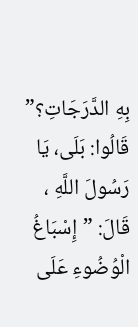بِهِ الدَّرَجَاتِ؟”  قَالُوا: بَلَى، يَا رَسُولَ اللَّهِ ، قَالَ: ”إِسْبَاغُ الْوُضُوءِ عَلَى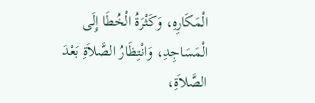الْمَكَارِهِ، وَكَثْرَةُ الْخُطَا إِلَى الْمَسَاجِدِ، وَانْتِظَارُ الصَّلاَةِ بَعْدَ الصَّلاَةِ،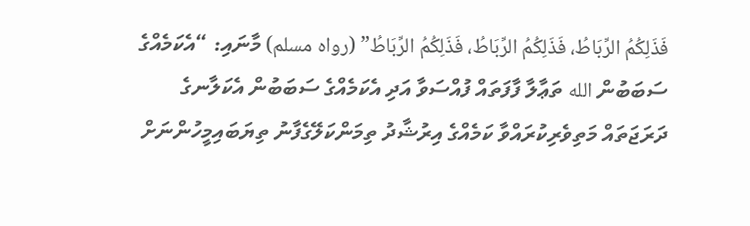فَذَلِكُمُ الرِّبَاطُ، فَذَلِكُمُ الرِّبَاطُ، فَذَلِكُمُ الرِّبَاطُ” (رواه مسلم) މާނައި: “އެކަމެއްގެ ސަބަބުން الله ތަޢާލާ ފާފަތައް ފުއްސަވާ އަދި އެކަމެއްގެ ސަބަބުން އެކަލާނގެ ދަރަޖަތައް މަތިވެރިކުރައްވާ ކަމެއްގެ އިރުޝާދު ތިމަންކަލޭގެފާނު ތިޔަބައިމީހުންނަށް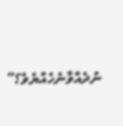ނުދެއްވާނެހެއްޔެވެ؟”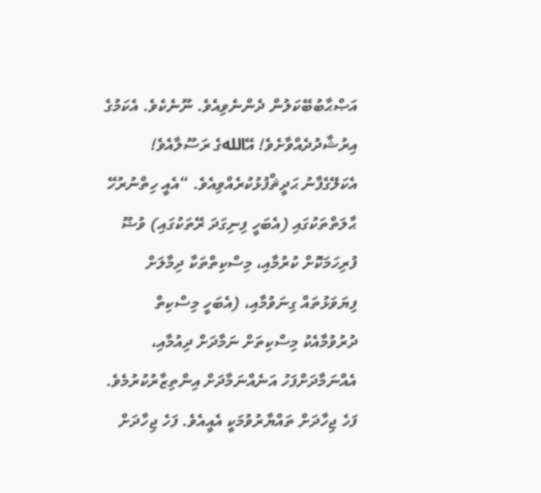އަޞްޙާބުބޭކަލުން ދެންނެވިއެވެ. ނޫނެކެވެ. އެކަމުގެ އިރުޝާދުދެއްވާށެވެ! އޭاللهގެ ރަސޫލާއެވެ! އެކަލޭގެފާނު ޙަދީޘްފުޅުކުރެއްވިއެވެ. “އެއީ ހިތްނުރުހޭ ޙާލަތްތަކުގައި (އެބަހީ ފިނިގަދަ ރޭތަކުގައި) ވުޟޫ ފުރިހަމަކޮށް ކުރުމާއި، މިސްކިތްތަކާ ދިމާލަށް ފިޔަވަޅުތައް ގިނަވުމާއި، (އެބަހީ މިސްކިތް ދުރުވުމާއެކު މިސްކިތަށް ނަމާދަށް ދިއުމާއި، އެއްނަމާދަށްފަހު އަނެއްނަމާދަށް އިންތިޒާރުކުރުމެވެ. ފަހެ ޖިހާދަށް ތައްޔާރުވުމަކީ އެއީއެވެ. ފަހެ ޖިހާދަށް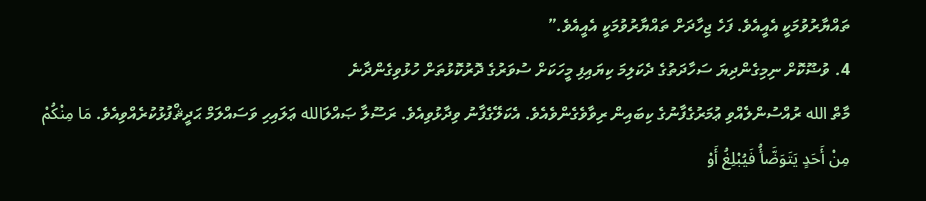ތައްޔާރުވުމަކީ އެއީއެވެ. ފަހެ ޖިހާދަށް ތައްޔާރުވުމަކީ އެއީއެވެ.”
4. ވުޟޫކޮށް ނިމިގެންދިޔަ ސަހާދަތުގެ ދެކަލިމަ ކިޔައިފި މީހަކަށް ސުވަރުގެ ދޮރުކޮޅުތަށް ހުޅުވިގެންދާނެ
މާތް الله ރުއްސުންލެއްވި ޢުމަރުގެފާނުގެ ކިބައިން ރިވާވެގެންވެއެވެ. އެކަލޭގެފާނު ވިދާޅުވިއެވެ. ރަސޫލާ ޞައްލަالله ޢަލައިހި ވަސައްލަމް ޙަދީޘްފުޅުކުރެއްވިއެވެ. مَا مِنْكُمْ مِنْ أَحَدٍ يَتَوَضَّأُ فَيُبْلِغُ أَوْ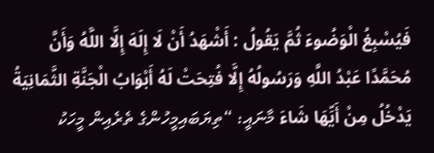فَيُسْبِغُ الْوَضُوءَ ثُمَّ يَقُولُ : أَشْهَدُ أَنْ لَا إِلَهَ إِلَّا اللَّهُ وَأَنَّ مُحَمَّدًا عَبْدُ اللَّهِ وَرَسُولُهُ إِلَّا فُتِحَتْ لَهُ أَبْوَابُ الْجَنَّةِ الثَّمَانِيَةُ يَدْخُلُ مِنْ أَيِّهَا شَاءَ މާނައީ: “ތިޔަބައިމީހުންގެ ތެރެއިން މީހަކު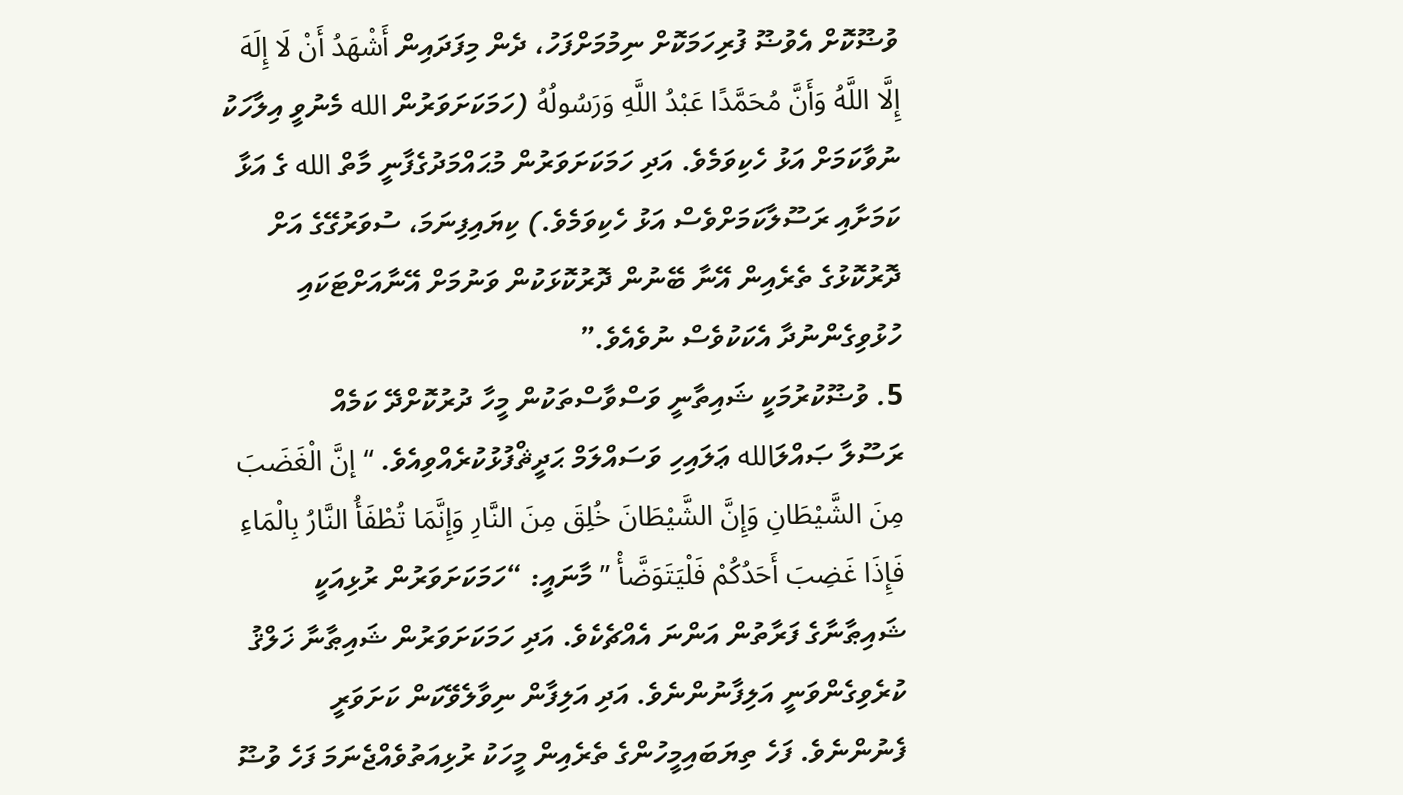ވުޟޫކޮށް އެވުޟޫ ފުރިހަމަކޮށް ނިމުމަށްފަހު، ދެން މިފަދައިން أَشْهَدُ أَنْ لَا إِلَهَ إِلَّا اللَّهُ وَأَنَّ مُحَمَّدًا عَبْدُ اللَّهِ وَرَسُولُهُ (ހަމަކަށަވަރުން الله މެނުވީ އިލާހަކު ނުވާކަމަށް އަޅު ހެކިވަމެވެ. އަދި ހަމަކަށަވަރުން މުޙައްމަދުގެފާނީ މާތް الله ގެ އަޅާ ކަމަށާއި ރަސޫލާކަމަށްވެސް އަޅު ހެކިވަމެވެ.) ކިޔައިފިނަމަ، ސުވަރުގޭގެ އަށް ދޮރުކޮޅުގެ ތެރެއިން އޭނާ ބޭނުން ދޮރުކޮޅަކުން ވަނުމަށް އޭނާއަށްޓަކައި ހުޅުވިގެންނުދާ އެކަކުވެސް ނުވެއެވެ.”
5. ވުޟޫކުރުމަކީ ޝައިތާނީ ވަސްވާސްތަކުން މީހާ ދުރުކޮށްދޭ ކަމެއް
ރަސޫލާ ޞައްލަالله ޢަލައިހި ވަސައްލަމް ޙަދީޘްފުޅުކުރެއްވިއެވެ. “إنَّ الْغَضَبَ مِنَ الشَّيْطَانِ وَإِنَّ الشَّيْطَانَ خُلِقَ مِنَ النَّارِ وَإِنَّمَا تُطْفَأُ النَّارُ بِالْمَاءِ فَإِذَا غَضِبَ أَحَدُكُمْ فَلْيَتَوَضَّأْ ” މާނައީ: “ހަމަކަށަވަރުން ރުޅިއަކީ ޝައިޠާނާގެ ފަރާތުން އަންނަ އެއްޗެކެވެ. އަދި ހަމަކަށަވަރުން ޝައިޠާނާ ޚަލްޤު ކުރެވިގެންވަނީ އަލިފާނުންނެވެ. އަދި އަލިފާން ނިވާލެވޭކަން ކަށަވަރީ ފެނުންނެވެ. ފަހެ ތިޔަބައިމީހުންގެ ތެރެއިން މީހަކު ރުޅިއަތުވެއްޖެނަމަ ފަހެ ވުޟޫ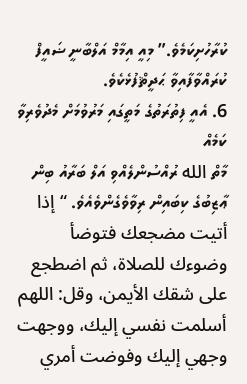ކުރާހުށިކަމެވެ.” މިއީ އިމާމް އަލްބާނީ ޟައީފް ކުރައްވާފާއިވާ ޙަދީޘްފުޅެކެވެ.
6. އެއީ ފިތުރަތުގެ މަތީގައި މަރުވުމަށް މެދުވެރިވާ ކަމެއް
މާތް الله ރުއްސުންލެއްވި އަލް ބަރާއު ބިން ޢާޒިބުގެ ކިބައިން ރިވާވެގެންވެއެވެ. “إذا أتيت مضجعك فتوضأ وضوءك للصلاة، ثم اضطجع على شقك الأيمن، وقل: اللهم أسلمت نفسي إليك، ووجهت وجهي إليك وفوضت أمري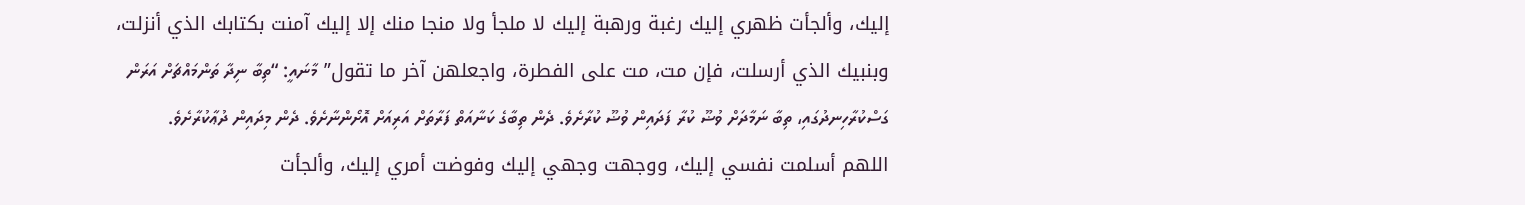إليك، وألجأت ظهري إليك رغبة ورهبة إليك لا ملجأ ولا منجا منك إلا إليك آمنت بكتابك الذي أنزلت، وبنبيك الذي أرسلت، فإن مت، مت على الفطرة، واجعلهن آخر ما تقول” މާނައީ: “ތިބާ ނިދާ ތަންމައްޗަށް އަރަން ގަސްކުރާހިނދުގައި، ތިބާ ނަމާދަށް ވުޟޫ ކުރާ ފަދައިން ވުޟޫ ކުރާށެވެ. ދެން ތިބާގެ ކަނާއަތް ފަރާތަށް އަރިއަށް އޮށޯންނާށެވެ. ދެން މިދައިން ދުޢާކުރާށެވެ. اللهم أسلمت نفسي إليك، ووجهت وجهي إليك وفوضت أمري إليك، وألجأت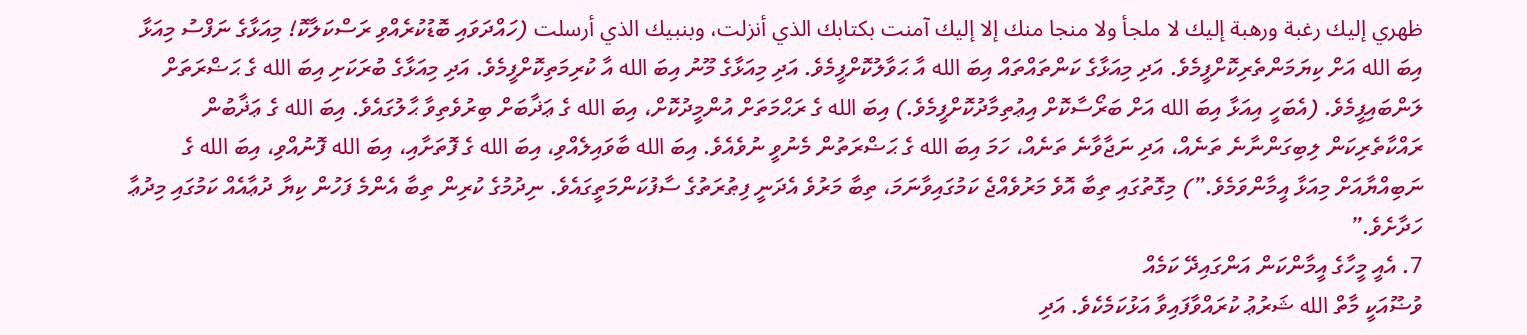ظهري إليك رغبة ورهبة إليك لا ملجأ ولا منجا منك إلا إليك آمنت بكتابك الذي أنزلت، وبنبيك الذي أرسلت (ހައްދަވައި ބޮޑުކުރެއްވި ރަސްކަލާކޮ! މިއަޅާގެ ނަފްސު މިއަޅާ އިބަ الله އަށް ކިޔަމަންތެރިކޮށްފީމެވެ. އަދި މިއަޅާގެ ކަންތައްތައް އިބަ الله އާ ޙަވާލުކޮށްފީމެވެ. އަދި މިއަޅާގެ މޫނު އިބަ الله އާ ކުރިމަތިކޮށްފީމެވެ. އަދި މިއަޅާގެ ބުރަކަށި އިބަ الله ގެ ޙަޟްރަތަށް ލަންބައިފީމެވެ. (އެބަހީ އިއަޅާ އިބަ الله އަށް ބަރޯސާކޮށް އިޢުތިމާދުކޮށްފީމެވެ.) އިބަ الله ގެ ރަޙްމަތަށް އުންމީދުކޮށް، އިބަ الله ގެ ޢަޛާބަށް ބިރުވެތިވާ ޙާލުގައެވެ. އިބަ الله ގެ ޢަޛާބުން ރައްކާތެރިކަން ލިބިގަންނާނެ ތަނެއް، އަދި ނަޖާވާނެ ތަނެއް، ހަމަ އިބަ الله ގެ ޙަޟްރަތުން މެނުވީ ނުވެއެވެ. އިބަ الله ބާވައިލެއްވި، އިބަ الله ގެ ފޮތަށާއި، އިބަ الله ފޮނުއްވި، އިބަ الله ގެ ނަބިއްޔާއަށް މިއަޅާ އީމާންވަމެވެ.”) މިގޮތުގައި ތިބާ އޮވެ މަރުވެއްޖެ ކަމުގައިވާނަމަ، ތިބާ މަރުވެ އެދަނީ ފިޠުރަތުގެ ސާފުކަންމަތީގައެވެ. ނިދުމުގެ ކުރިން ތިބާ އެންމެ ފަހުން ކިޔާ ދުޢާއެއް ކަމުގައި މިދުޢާ ހަދާށެވެ.”
7. އެއީ މީހާގެ އީމާންކަން އަންގައިދޭ ކަމެއް
ވުޟޫއަކީ މާތް الله ޝަރުޢު ކުރައްވާފައިވާ އަޅުކަމެކެވެ. އަދި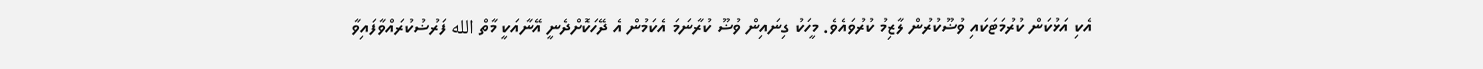އެކި އަޅުކަން ކުރުމަޓަކައި ވުޟޫކުރުން ލާޒިމު ކުރުވައެވެ. މީހަކު ގިނައިން ވުޟޫ ކުރާނަމަ އެކަމުން އެ ދޭހަކޮށްދެނީ އޭނާއަކީ މާތް الله ފަރުޟުކުރައްވާފައިވާ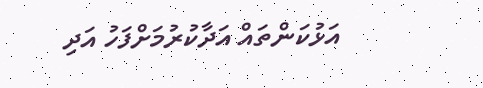އަޅުކަންތައް އަދާކުރުމަށްފަހު އަދި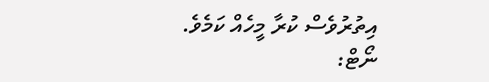އިތުރުވެސް ކުރާ މީހެއް ކަމެވެ.
ނޯޓް: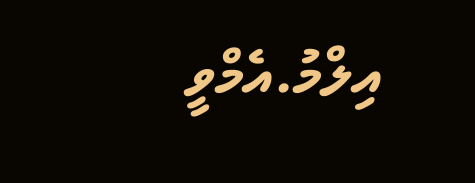އިލްމު.އެމްވީ